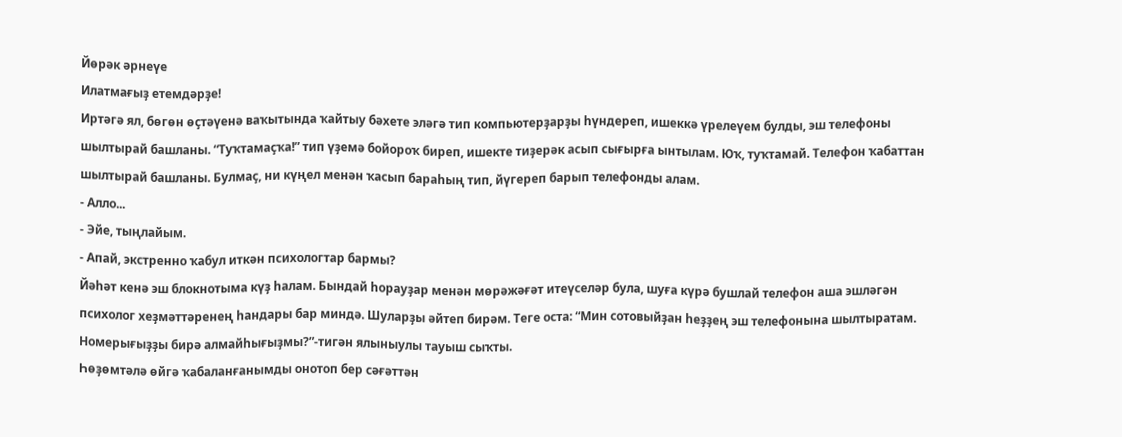Йөрәк әрнеүе
Илатмағыҙ етемдәрҙе!
Иртәгә ял, бөгөн өҫтәүенә ваҡытында ҡайтыу бәхете эләгә тип компьютерҙарҙы һүндереп, ишеккә үрелеүем булды, эш телефоны шылтырай башланы. “Туҡтамаҫҡа!” тип үҙемә бойороҡ биреп, ишекте тиҙерәк асып сығырға ынтылам. Юҡ, туҡтамай. Телефон ҡабаттан шылтырай башланы. Булмаҫ, ни күңел менән ҡасып бараһың тип, йүгереп барып телефонды алам.
- Алло...
- Эйе, тыңлайым.
- Апай, экстренно ҡабул иткән психологтар бармы?
Йәһәт кенә эш блокнотыма күҙ һалам. Бындай һорауҙар менән мөрәжәғәт итеүселәр була, шуға күрә бушлай телефон аша эшләгән психолог хеҙмәттәренең һандары бар миндә. Шуларҙы әйтеп бирәм. Теге оста: “Мин сотовыйҙан һеҙҙең эш телефонына шылтыратам. Номерығыҙҙы бирә алмайһығыҙмы?”-тигән ялыныулы тауыш сыҡты.
Һөҙөмтәлә өйгә ҡабаланғанымды онотоп бер сәғәттән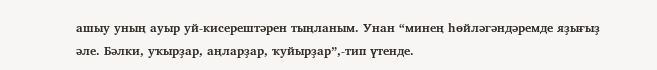ашыу уның ауыр уй-кисерештәрен тыңланым. Унан “минең һөйләгәндәремде яҙығыҙ әле. Бәлки, уҡырҙар, аңларҙар, ҡуйырҙар”,-тип үтенде.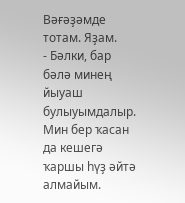Вәғәҙәмде тотам. Яҙам.
- Бәлки, бар бәлә минең йыуаш булыуымдалыр. Мин бер ҡасан да кешегә ҡаршы һүҙ әйтә алмайым.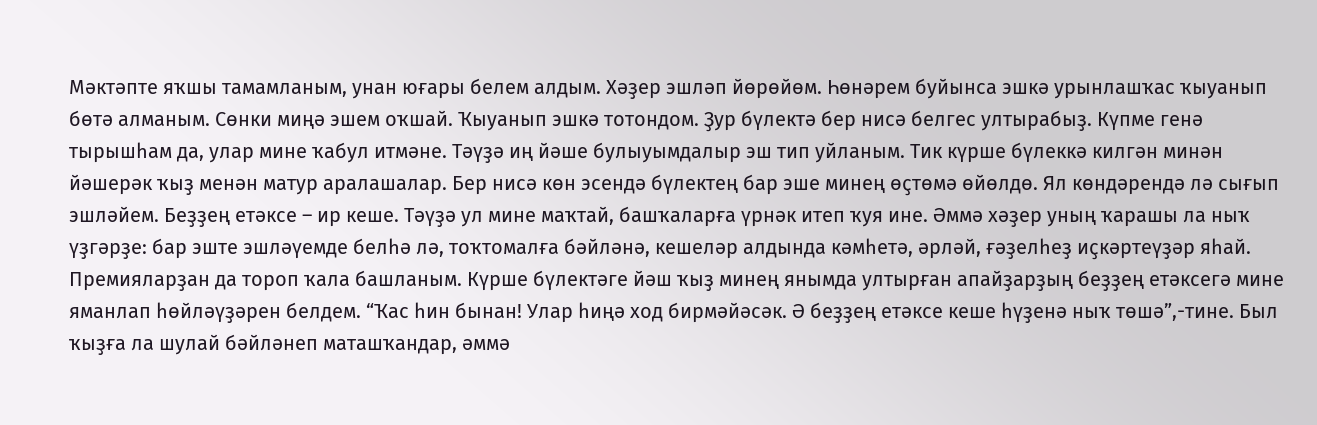Мәктәпте яҡшы тамамланым, унан юғары белем алдым. Хәҙер эшләп йөрөйөм. Һөнәрем буйынса эшкә урынлашҡас ҡыуанып бөтә алманым. Сөнки миңә эшем оҡшай. Ҡыуанып эшкә тотондом. Ҙур бүлектә бер нисә белгес ултырабыҙ. Күпме генә тырышһам да, улар мине ҡабул итмәне. Тәүҙә иң йәше булыуымдалыр эш тип уйланым. Тик күрше бүлеккә килгән минән йәшерәк ҡыҙ менән матур аралашалар. Бер нисә көн эсендә бүлектең бар эше минең өҫтөмә өйөлдө. Ял көндәрендә лә сығып эшләйем. Беҙҙең етәксе – ир кеше. Тәүҙә ул мине маҡтай, башҡаларға үрнәк итеп ҡуя ине. Әммә хәҙер уның ҡарашы ла ныҡ үҙгәрҙе: бар эште эшләүемде белһә лә, тоҡтомалға бәйләнә, кешеләр алдында кәмһетә, әрләй, ғәҙелһеҙ иҫкәртеүҙәр яһай. Премияларҙан да тороп ҡала башланым. Күрше бүлектәге йәш ҡыҙ минең янымда ултырған апайҙарҙың беҙҙең етәксегә мине яманлап һөйләүҙәрен белдем. “Ҡас һин бынан! Улар һиңә ход бирмәйәсәк. Ә беҙҙең етәксе кеше һүҙенә ныҡ төшә”,-тине. Был ҡыҙға ла шулай бәйләнеп маташҡандар, әммә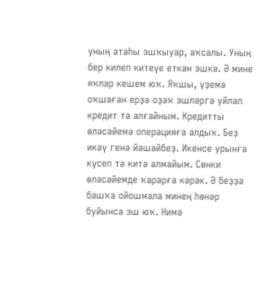уның атаһы эшҡыуар, аҡсалы. Уның бер килеп китеүе еткән эшкә. Ә мине яҡлар кешем юҡ. Яҡшы, үҙемә оҡшаған ерҙә оҙаҡ эшләргә уйлап кредит та алғайным. Кредитты өләсәйемә операцияға алдыҡ. Беҙ икәү генә йәшәйбеҙ. Икенсе урынға күсеп тә китә алмайым. Сөнки өләсәйемде ҡарарға кәрәк. Ә беҙҙә башҡа ойошмала минең һөнәр буйынса эш юҡ. Нимә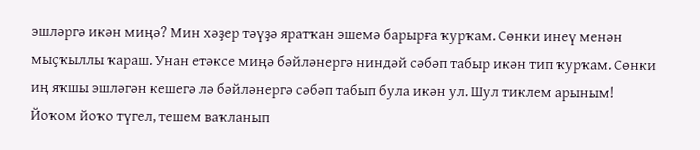эшләргә икән миңә? Мин хәҙер тәүҙә яратҡан эшемә барырға ҡурҡам. Сөнки инеү менән мыҫҡыллы ҡараш. Унан етәксе миңә бәйләнергә ниндәй сәбәп табыр икән тип ҡурҡам. Сөнки иң яҡшы эшләгән кешегә лә бәйләнергә сәбәп табып була икән ул. Шул тиклем арыным! Йоҡом йоҡо түгел, тешем ваҡланып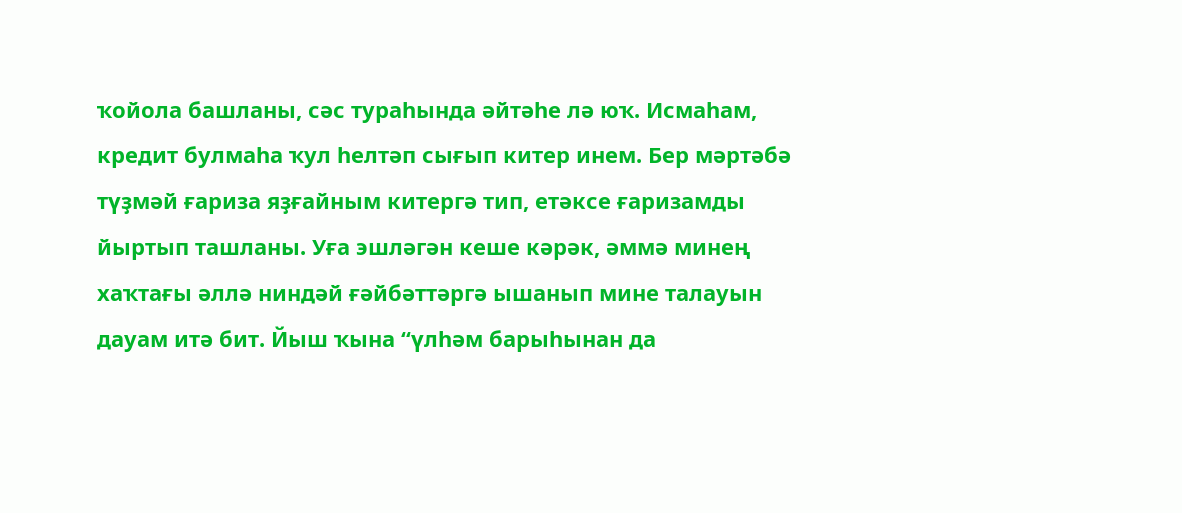ҡойола башланы, сәс тураһында әйтәһе лә юҡ. Исмаһам, кредит булмаһа ҡул һелтәп сығып китер инем. Бер мәртәбә түҙмәй ғариза яҙғайным китергә тип, етәксе ғаризамды йыртып ташланы. Уға эшләгән кеше кәрәк, әммә минең хаҡтағы әллә ниндәй ғәйбәттәргә ышанып мине талауын дауам итә бит. Йыш ҡына “үлһәм барыһынан да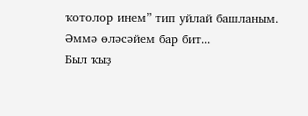ҡотолор инем” тип уйлай башланым. Әммә өләсәйем бар бит...
Был ҡыҙ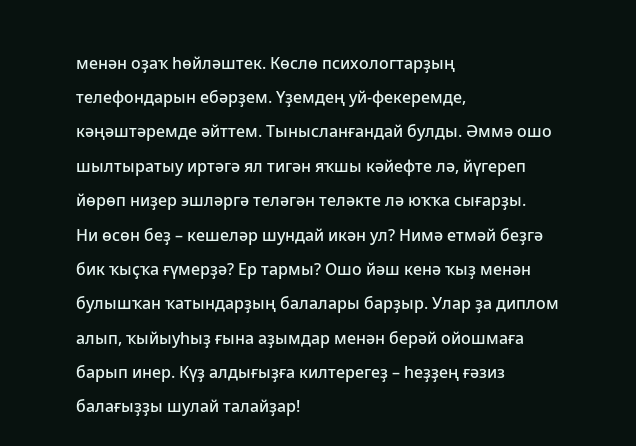менән оҙаҡ һөйләштек. Көслө психологтарҙың телефондарын ебәрҙем. Үҙемдең уй-фекеремде, кәңәштәремде әйттем. Тынысланғандай булды. Әммә ошо шылтыратыу иртәгә ял тигән яҡшы кәйефте лә, йүгереп йөрөп ниҙер эшләргә теләгән теләкте лә юҡҡа сығарҙы.
Ни өсөн беҙ – кешеләр шундай икән ул? Нимә етмәй беҙгә бик ҡыҫҡа ғүмерҙә? Ер тармы? Ошо йәш кенә ҡыҙ менән булышҡан ҡатындарҙың балалары барҙыр. Улар ҙа диплом алып, ҡыйыуһыҙ ғына аҙымдар менән берәй ойошмаға барып инер. Күҙ алдығыҙға килтерегеҙ – һеҙҙең ғәзиз балағыҙҙы шулай талайҙар!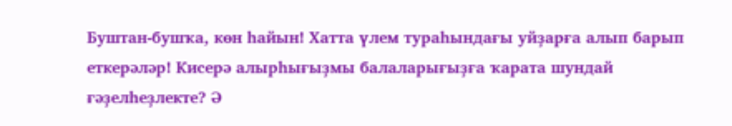Буштан-бушҡа, көн һайын! Хатта үлем тураһындағы уйҙарға алып барып еткерәләр! Кисерә алырһығыҙмы балаларығыҙға ҡарата шундай ғәҙелһеҙлекте? Ә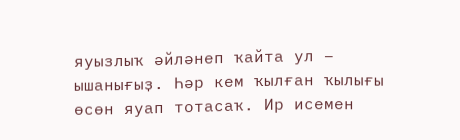яуызлыҡ әйләнеп ҡайта ул – ышанығыҙ. Һәр кем ҡылған ҡылығы өсөн яуап тотасаҡ. Ир исемен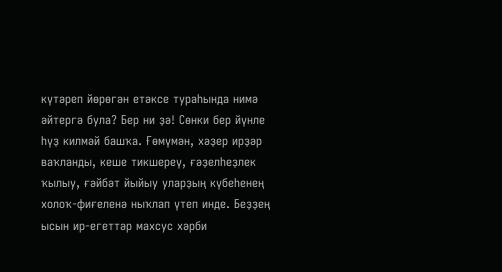күтәреп йөрөгән етәксе тураһында нимә әйтергә була? Бер ни ҙә! Сөнки бер йүнле һүҙ килмәй башҡа. Ғөмүмән, хәҙер ирҙәр ваҡланды, кеше тикшереү, ғәҙелһеҙлек ҡылыу, ғәйбәт йыйыу уларҙың күбеһенең холоҡ-фиғеленә ныҡлап үтеп инде. Беҙҙең ысын ир-егеттәр махсус хәрби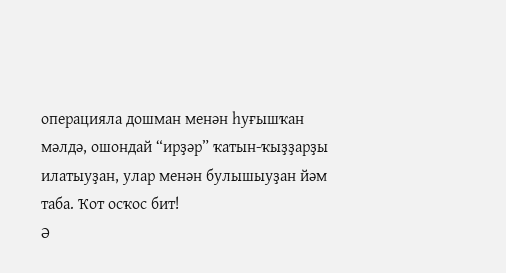операцияла дошман менән һуғышҡан мәлдә, ошондай “ирҙәр” ҡатын-ҡыҙҙарҙы илатыуҙан, улар менән булышыуҙан йәм таба. Ҡот осҡос бит!
Ә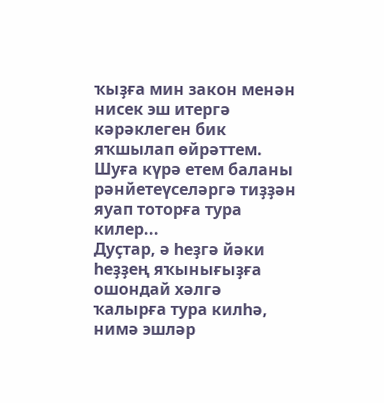ҡыҙға мин закон менән нисек эш итергә кәрәклеген бик яҡшылап өйрәттем. Шуға күрә етем баланы рәнйетеүселәргә тиҙҙән яуап тоторға тура килер...
Дуҫтар, ә һеҙгә йәки һеҙҙең яҡынығыҙға ошондай хәлгә ҡалырға тура килһә, нимә эшләр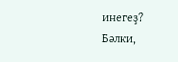инегеҙ? Бәлки,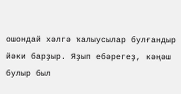ошондай хәлгә ҡалыусылар булғандыр йәки барҙыр. Яҙып ебәрегеҙ, кәңәш булыр был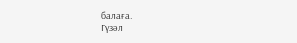балаға.
Гүзәл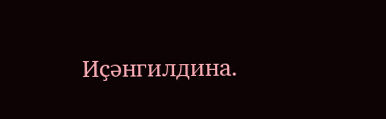Иҫәнгилдина.